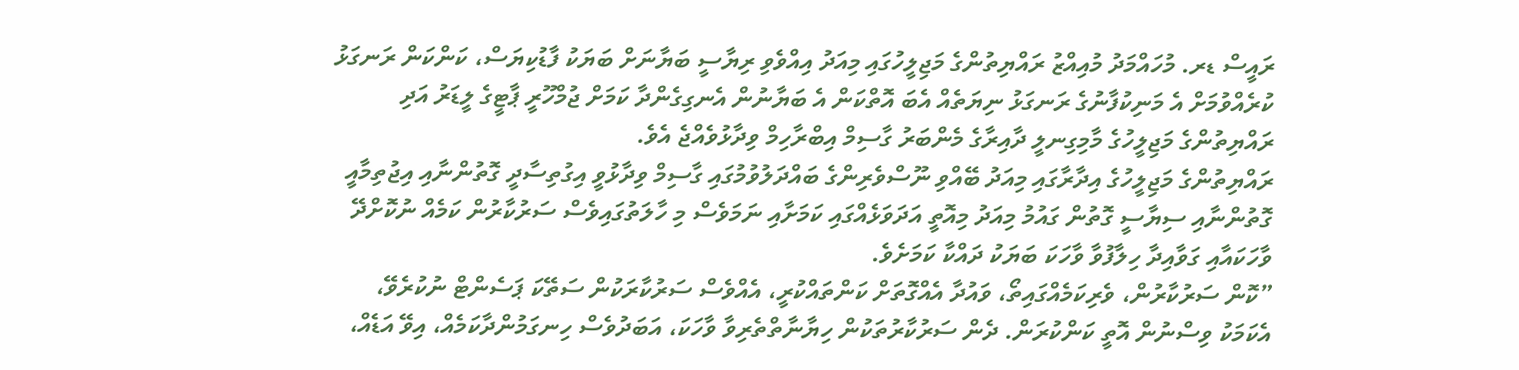ރައީސް ޑރ. މުހައްމަދު މުއިއްޒު ރައްޔިތުންގެ މަޖިލީހުގައި މިއަދު އިއްވެވި ރިޔާސީ ބަޔާނަށް ބަޔަކު ފާޑުކިޔަސް، ކަންކަން ރަނގަޅު ކުރެއްވުމަށް އެ މަނިކުފާނުގެ ރަނގަޅު ނިޔަތެއް އެބަ އޮތްކަން އެ ބަޔާނުން އެނގިގެންދާ ކަމަށް ޖުމްހޫރީ ޕާޓީގެ ލީޑަރު އަދި ރައްޔިތުންގެ މަޖިލީހުގެ މާމިގިނލީ ދާއިރާގެ މެންބަރު ގާސިމް އިބްރާހިމް ވިދާޅުވެއްޖެ އެވެ.
ރައްޔިތުންގެ މަޖިލީހުގެ އިދާރާގައި މިއަދު ބޭއްވި ނޫސްވެރިންގެ ބައްދަލުވުމުގައި ގާސިމް ވިދާޅުވީ އިގުތިސާދީ ގޮތުންނާއި އިޖުތިމާއީ ގޮތުންނާއި ސިޔާސީ ގޮތުން ގައުމު މިއަދު މިއޮތީ އަދަވަޅެއްގައި ކަމަށާއި ނަމަވެސް މި ހާލަތުގައިވެސް ސަރުކާރުން ކަމެއް ނުކޮށްދޭ ވާހަކައާއި ގަވާއިދާ ހިލާފުވާ ވާހަކަ ބަޔަކު ދައްކާ ކަމަށެވެ.
”ކޮން ސަރުކާރުން، ވެރިކަމެއްގައިތޯ، ވައުދާ އެއްގޮތަށް ކަންތައްކުރީ، އެއްވެސް ސަރުކާރަކުން ސަތޭކަ ޕަސެންޓް ނުކުރެވޭ، އެކަމަކު ވިސްނުން އޮތީ ކަންކުރަން. ދެން ސަރުކާރުތަކުން ހިޔާނާތްތެރިވާ ވާހަކަ، އަބަދުވެސް ހިނގަމުންދާކަމެއް، އިވޭ އަޑެއް،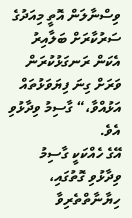ވިސްނާލަން އޮތީ މިއަދުގެ ސަރުކާރަށް ބަލާއިރު އެކަން ރަނގަޅުކުރަން ވަރަށް ގިނަ ފިޔަވަޅުތައް އަޅުއްވާ،“ ގާސިމު ވިދާޅުވި އެވެ.
އޭގެ ހެއްކަކީ ގާސިމު ވިދާޅުވި ގޮތުގައި، ހިޔާނާތްތެރިވާ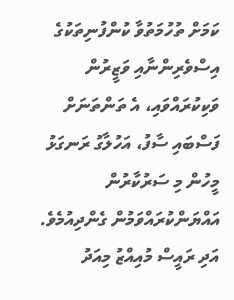ކަމަށް ތުހުމަތުވާ ކުންފުނިތަކުގެ އިސްވެރިންނާއި ވަޒީރުން ވަކިކުރައްވައި، އެ ތަންތަނަށް ފަސްބައި ސާފު، އަހުލާގު ރަނގަޅު މީހުން މި ސަރުކާރުން އައްޔަންކުރައްވަމުން ގެންދިއުމެވެ. އަދި ރައީސް މުއިއްޒު މިއަދު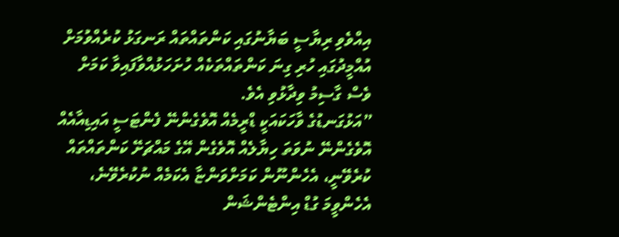އިއްވެވި ރިޔާސީ ބަޔާނުގައި ކަންތައްތައް ރަނގަޅު ކުރެއްވުމަށް އުއްމީދުގައި ހުރި ގިނަ ކަންތައްތަކެއް ހުށަހަޅުއްވާފައިވާ ކަމަށް ވެސް ގާސިމު ވިދާޅުވި އެވެ.
”އަޅުގަނޑުގެ ވާހަކައަކީ ޑްރީމެއް އޮވެގެންނޭ ފެންޓަސީ އައިޑިއާއެއް އޮވެގެންނޭ ނުވަތަ ހިޔާލެއް އޮވެގެން އޭގެ މައްޗަށޭ ކަންތައްތައް ކުރެވޭނީ، އެހެންނޫން ކަމަށްވަންޏާ އެކަމެއް ނުކުރެވޭނެ، އެހެންވީމަ ގުޑް އިންޓެންޝަން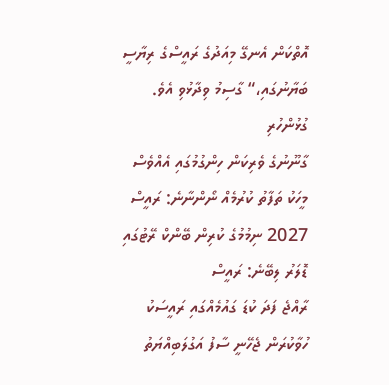އޮތްކަން އެނގޭ މިއަދުގެ ރައީސްގެ ރިޔާސީ ބަޔާނުގައި،“ ގާސިމު ވިދާޅުވި އެވެ.
ގުޅުންހުރި
ގާނޫނުގެ ވެރިކަން ހިންގުމުގައި އެއްވެސް މީހަކު ތަފާތު ކުރުމެއް ނޯންނާނެ: ރައީސް
2027 ނިމުމުގެ ކުރިން ބޭންކް ރޭޓުގައި ޑޮލަރު ލިބޭނެ: ރައީސް
ރާއްޖެ ފަދަ ކުޑަ ގައުމެއްގައި ރައީސަކު ހުވާކުރަން ޖެހޭނީ ސާފު އަގުލަބިއްޔަތު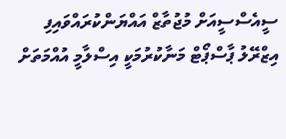ސީއެސްސީއަށް މުޖުތާޒް އައްޔަންކުރައްވައިފި
އިޒްރޭލު ޕާސްޕޯޓް މަނާކުރުމަކީ އިސްލާމީ އުއްމަތަށް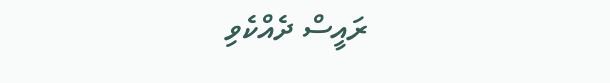ރައީސް ދެއްކެވި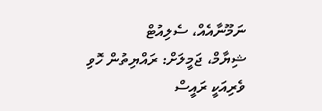ނަމޫނާއެއް، ސެލިއުޓް
ޝިޔާމް، ޖަމީލަށް: ރައްޔިތުން ހޮވި ވެރިއަކީ ރައީސް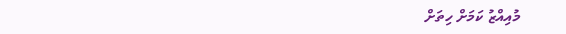މުއިއްޒު ކަމަށް ހިތަށް